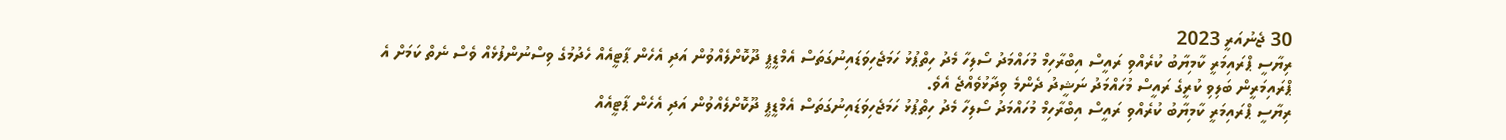30 ޖެނުއަރީ 2023
ރިޔާސީ ޕްރައިމަރީ ކާމިޔާބު ކުރެއްވި ރައީސް އިބްރާހިމް މުހައްމަދު ސޯލިހާ މެދު ހިތްޕުޅު ހަމަޖެހިވަޑައިނުގަތަސް އެމްޑީޕީ ދޫކޮށްލެއްވުން އަދި އެހެން ޕާޓީއެއް ހެދުމުގެ ވިސްނުންފުޅެއް ވެސް ނެތް ކަމަށް އެ ޕްރައިމަރީން ބަލިވި ކުރީގެ ރައީސް މުހައްމަދު ނަޝީދު ދެންމެ ވިދާޅުވެއްޖެ އެވެ.
ރިޔާސީ ޕްރައިމަރީ ކާމިޔާބު ކުރެއްވި ރައީސް އިބްރާހިމް މުހައްމަދު ސޯލިހާ މެދު ހިތްޕުޅު ހަމަޖެހިވަޑައިނުގަތަސް އެމްޑީޕީ ދޫކޮށްލެއްވުން އަދި އެހެން ޕާޓީއެއް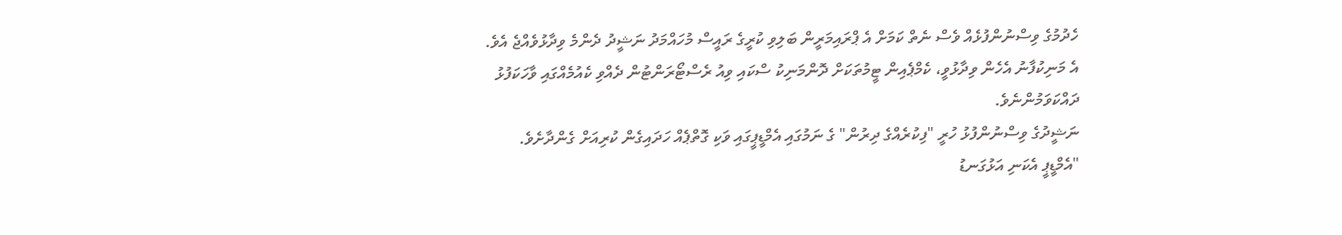ހެދުމުގެ ވިސްނުންފުޅެއް ވެސް ނެތް ކަމަށް އެ ޕްރައިމަރީން ބަލިވި ކުރީގެ ރައީސް މުހައްމަދު ނަޝީދު ދެންމެ ވިދާޅުވެއްޖެ އެވެ.
އެ މަނިކުފާނު އެހެން ވިދާޅުވީ، ކެމްޕެއިން ޓީމުތަކަށް ދޮންމަނިކު ސްކައި ވިއު ރެސްޓޯރަންޓުން ދެއްވި ކެއުމެއްގައި ވާހަކަފުޅު ދައްކަވަމުންނެވެ.
ނަޝީދުގެ ވިސްނުންފުޅު ހުރީ "ފިކުރެއްގެ ދިރުން" ގެ ނަމުގައި އެމްޑީޕީގައި ވަކި ގޮތްޕެއް ހަދައިގެން ކުރިއަށް ގެންދާށެވެ.
"އެމްޑީޕީ އެކަނި އަޅުގަނޑު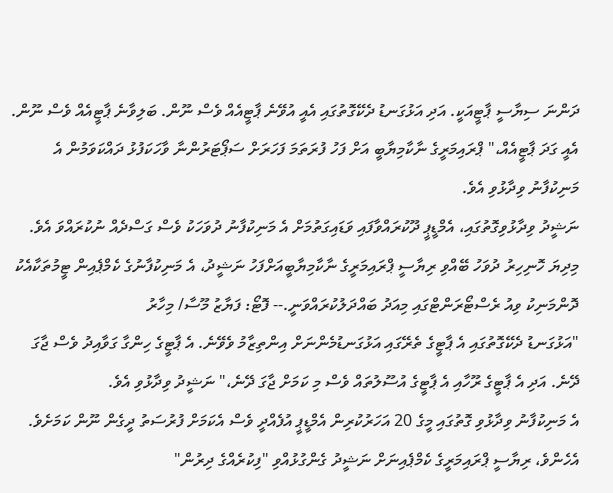ދަންނަ ސިޔާސީ ޕާޓީއަކީ. އަދި އަޅުގަނޑު ދެކޭގޮތުގައި އެއީ އުވޭނެ ޕާޓީއެއް ވެސް ނޫން. ބަލިވާނެ ޕާޓީއެއް ވެސް ނޫން. އެއީ ގަދަ ޕާޓީއެއް،" ޕްރައިމަރީގެ ނާކާމިޔާބީ އަށް ފަހު ފުރަތަމަ ފަހަރަށް ސަޕޯޓަރުންނާ ވާހަކަފުޅު ދައްކަވަމުން އެ މަނިކުފާނު ވިދާޅުވި އެވެ.
ނަޝީދު ވިދާޅުވިގޮތުގައި، އެމްޑީޕީ ދޫކުރައްވާފައި ވަޑައިގަތުމަށް އެ މަނިކުފާނު ދުވަހަކު ވެސް ގަސްދެއް ނުކުރައްވަ އެވެ.
މިދިޔަ ހޮނިހިރު ދުވަހު ބޭއްވި ރިޔާސީ ޕްރައިމަރީގެ ނާކާމިޔާބީއަށްފަހު ނަޝީދު، އެ މަނިކުފާނުގެ ކެމްޕެއިން ޓީމުތަކާއެކު ދޮންމަނިކު ވިއު ރެސްޓޯރަންޓްގައި މިއަދު ބައްދަލުކުރައްވަނީ.-- ފޮޓޯ: ފަޔާޒު މޫސާ/ މިހާރު
"އަޅުގަނޑު ދެކޭގޮތުގައި އެ ޕާޓީގެ ތެރޭގައި އަޅުގަނޑުމެންނަށް އިންތިޒާމު ވެވޭނެ. އެ ޕާޓީގެ ހިންގާ ގަވާއިދު ވެސް ޖާގަ ދޭނެ. އަދި އެ ޕާޓީގެ ރޫހާއި އެ ޕާޓީގެ އުސޫލުތައް ވެސް މި ކަމަށް ޖާގަ ދޭނެ،" ނަޝީދު ވިދާޅުވި އެވެ.
އެ މަނިކުފާނު ވިދާޅުވި ގޮތުގައި މީގެ 20 އަހަރުކުރިން އެމްޑީޕީ އުފެއްދީ ވެސް އެކަމަށް ފުރުސަތު ދީގެން ނޫން ކަމަށެވެ. އެހެންވެ، ރިޔާސީ ޕްރައިމަރީގެ ކެމްޕެއިނަށް ނަޝީދު ގެންގުޅުއްވި "ފިކުރެއްގެ ދިރުން"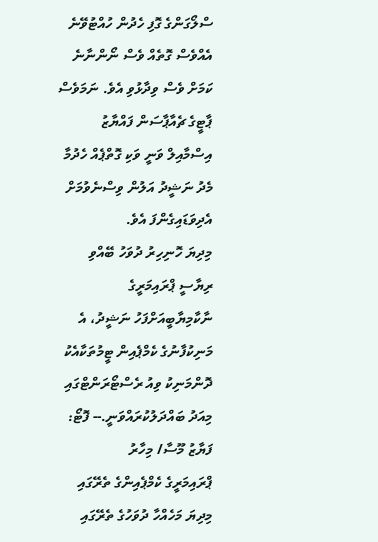ސްލޯގަންގެ ގޮފި ހެދުން ހުއްޓުވޭނެ އެއްވެސް ގޮތެއް ވެސް ނޯންނާނެ ކަމަށް ވެސް ވިދާޅުވި އެވެ. ނަމަވެސް ޕާޓީގެ ޗެއާޕާސަން ފައްޔާޒު އިސްމާއިލް ވަނީ ވަކި ގޮތްޕެއް ހެދުމާ މެދު ނަޝީދު އަލުން ވިސްނެވުމަށް އެދިވަޑައިގެންފަ އެވެ.
މިދިޔަ ހޮނިހިރު ދުވަހު ބޭއްވި ރިޔާސީ ޕްރައިމަރީގެ ނާކާމިޔާބީއަށްފަހު ނަޝީދު، އެ މަނިކުފާނުގެ ކެމްޕެއިން ޓީމުތަކާއެކު ދޮންމަނިކު ވިއު ރެސްޓޯރަންޓްގައި މިއަދު ބައްދަލުކުރައްވަނީ.-- ފޮޓޯ: ފަޔާޒު މޫސާ/ މިހާރު
ޕްރައިމަރީގެ ކެމްޕެއިންގެ ތެރޭގައި މިދިޔަ މަހެއްހާ ދުވަހުގެ ތެރޭގައި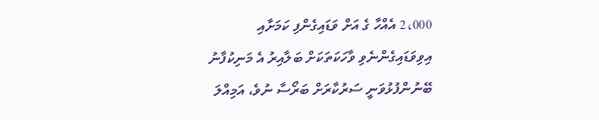2،000 އެއްހާ ގެ އަށް ވަޑައިގެންފި ކަމަށާއި އިވިވަޑައިގެންނެވި ވާހަކަތަކަށް ބަލާއިރު އެ މަނިކުފާނު ބޭނުންފުޅުވަނީ ސަރުކާރަށް ބަރޯސާ ނުވެ، އަމިއްލަ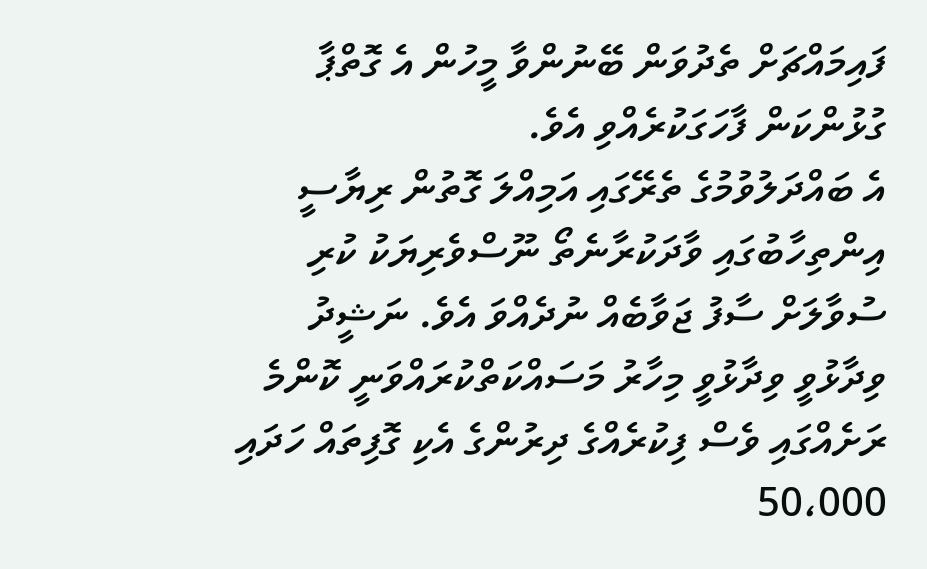ފައިމައްޗަށް ތެދުވަން ބޭނުންވާ މީހުން އެ ގޮތްޕާ ގުޅުންކަން ފާހަގަކުރެއްވި އެވެ.
އެ ބައްދަލުވުމުގެ ތެރޭގައި އަމިއްލަ ގޮތުން ރިޔާސީ އިންތިހާބުގައި ވާދަކުރާނެތޯ ނޫސްވެރިޔަކު ކުރި ސުވާލަށް ސާފު ޖަވާބެއް ނުދެއްވަ އެވެ. ނަޝީދު ވިދާޅުވީ ވިދާޅުވީ މިހާރު މަސައްކަތްކުރައްވަނީ ކޮންމެ ރަށެއްގައި ވެސް ފިކުރެއްގެ ދިރުންގެ އެކި ގޮފިތައް ހަދައި 50،000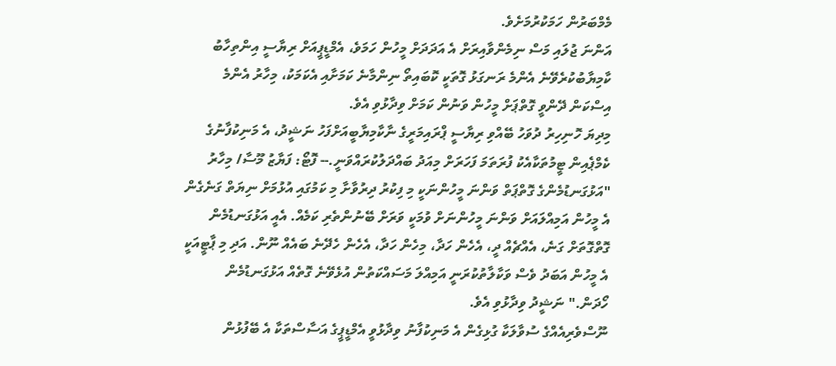މެމްބަރުން ހަމަކުރުމަށެވެ.
އަންނަ ޖުލައި މަސް ނިމެންވާއިރަށް އެ އަދަދަށް މީހުން ހަމަވެ، އެމްޑީޕީއަށް ރިޔާސީ އިންތިހާބު ކާމިޔާބުކުރެވޭނެ އެންމެ ރަނގަޅު ގޮތަކީ ކޮބައިތޯ ނިންމާނެ ކަމަށާއި އެކަމަކު، މިހާރު އެންމެ އިސްކަން ދޭންވީ ގޮތްޕަށް މީހުން ވަނުން ކަމަށް ވިދާޅުވި އެވެ.
މިދިޔަ ހޮނިހިރު ދުވަހު ބޭއްވި ރިޔާސީ ޕްރައިމަރީގެ ނާކާމިޔާބީއަށްފަހު ނަޝީދު، އެ މަނިކުފާނުގެ ކެމްޕެއިން ޓީމުތަކާއެކު ފުރަތަމަ ފަހަރަށް މިއަދު ބައްދަލުކުރައްވަނީ.-- ފޮޓޯ: ފަޔާޒު މޫސާ/ މިހާރު
"އަޅުގަނޑުމެންގެ ގޮތްޕަތް ވަންނަ މީހުންނަކީ މި ފިކުރު ދިރުވާށާ މި ކަމުގައި އުޅުމަށް ނިޔަތް ގަނެގެން އެ މީހުން އަމިއްލައަށް ވަންނަ މީހުންނަށް ވުމަކީ ވަރަށް ބޭނުންތެރި ކަމެއް. އެއީ އަޅުގަނޑުމެން ގޮތްގޮތަށް ގަނެ، އެއްޗެއް ދީ، އެހެން ހަދާ، މިހެން ހަދާ، އެހެން ހެދޭނެ ބައެއް ނޫން. އަދި މި ޕާޓީއަކީ އެ މީހުން އަބަދު ވެސް ވަކާލާތުކުރަނީ އަމިއްލަ މަސައްކަތުން އުޅެވޭނެ ގޮތެއް އަޅުގަނޑުމެން ހޯދަން." ނަޝީދު ވިދާޅުވި އެވެ.
ނޫސްވެރިއެއްގެ ސުވާލަކާ ގުޅިގެން އެ މަނިކުފާނު ވިދާޅުވީ އެމްޑީޕީގެ އަސާސްތަކާ އެ ބޭފުޅުން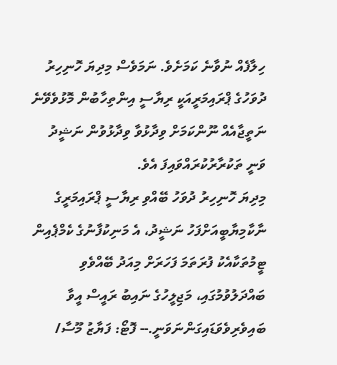ހިލާފެއް ނުވާނެ ކަމަށެވެ. ނަމަވެސް މިދިޔަ ހޮނިހިރު ދުވަހުގެ ޕްރައިމަރީއަކީ ރިޔާސީ އިންތިހާބުން މޮޅުވެވޭނެ ނަތީޖާއެއް ނޫންކަމަށް ވިދާޅުވާ ވިދާޅުވުން ނަޝީދު ވަނީ ތަކުރާރުކުރައްވައިފަ އެވެ.
މިދިޔަ ހޮނިހިރު ދުވަހު ބޭއްވި ރިޔާސީ ޕްރައިމަރީގެ ނާކާމިޔާބީއަށްފަހު ނަޝީދު، އެ މަނިކުފާނުގެ ކެމްޕެއިން ޓީމުތަކާއެކު ފުރަތަމަ ފަހަރަށް މިއަދު ބޭއްވެވި ބައްދަލުވުމުގައި، މަޖިލީހުގެ ނައިބު ރައީސް އީވާ ބައިވެރިވެވަޑައިގަންނަވަނީ.-- ފޮޓޯ: ފަޔާޒު މޫސާ/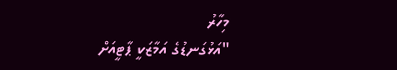މިހާރު
"އަޅުގަނޑުގެ އަމާޒަކީ ޕާޓީއަށް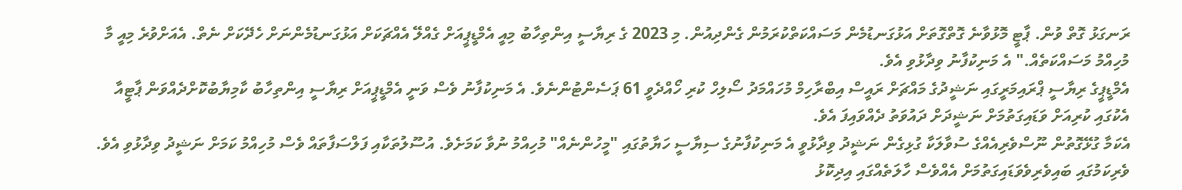ރަނގަޅު ގޮތް ވުން. ޕާޓީ މޮޅުވާނެ ގޮތްގޮތަށް އަޅުގަނޑުމެން މަސައްކަތްކުރަމުން ގެންދިއުން. މި 2023 ގެ ރިޔާސީ އިންތިހާބު މިއީ އެމްޑީޕީއަށް ގެއްލޭ އެއްޗަކަށް އަޅުގަނޑުމެންނަށް ހެދޭކަށް ނެތް. އެއަށްވުރެ މިއީ މާ މުހިއްމު މަސައްކަތެއް." އެ މަނިކުފާނު ވިދާޅުވި އެވެ.
އެމްޑީޕީގެ ރިޔާސީ ޕްރައިމަރީގައި ނަޝީދުގެ މައްޗަށް ރައީސް އިބްރާހިމް މުހައްމަދު ސޯލިހް ކުރި ހޯއްދެވީ 61 ޕަސެންޓުންނެވެ. އެ މަނިކުފާނު ވެސް ވަނީ އެމްޑީޕީއަށް ރިޔާސީ އިންތިހާބު ކާމިޔާބުކޮށްދެއްވަން ޕާޓީއާ އެކުގައި ކުރިއަށް ވަޑައިގަތުމަށް ނަޝީދަށް ދައުވަތު ދެއްވައިފަ އެވެ.
އެކަމާ ގުޅޭގޮތުން ނޫސްވެރިއެއްގެ ސުވާލަކާ ގުޅިގެން ނަޝީދު ވިދާޅުވީ އެ މަނިކުފާނުގެ ސިޔާސީ ހަޔާތުގައި "މީހުންނެއް" މުހިއްމު ނުވާ ކަމަށެވެ. އުސޫލުތަކާއި ފަލްސަފާތައް ވެސް މުހިއްމު ކަމަށް ނަޝީދު ވިދާޅުވި އެވެ.
ވެރިކަމުގައި ބައިވެރިވެވަޑައިގަތުމަށް އެއްވެސް ހާލަތެއްގައި އިދިކޮޅު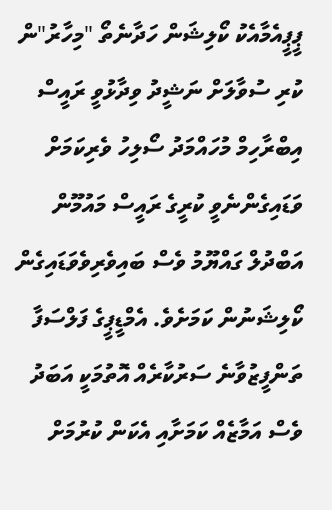ޕީޕީއެމާއެކު ކޯލިޝަން ހަދާނެތޯ "މިހާރު"ން ކުރި ސުވާލަށް ނަޝީދު ވިދާޅުވީ ރައީސް އިބްރާހިމް މުހައްމަދު ސޯލިހު ވެރިކަމަށް ވަޑައިގެންނެވީ ކުރީގެ ރައީސް މައުމޫން އަބްދުލް ގައްޔޫމު ވެސް ބައިވެރިވެވަޑައިގެން ކޯލިޝަނުން ކަމަށެވެ. އެމްޑީޕީގެ ފަލްސަފާ ތަންފީޒުވާނެ ސަރުކާރެއް އޮތުމަކީ އަބަދު ވެސް އަމާޒެއް ކަމަށާއި އެކަން ކުރުމަށް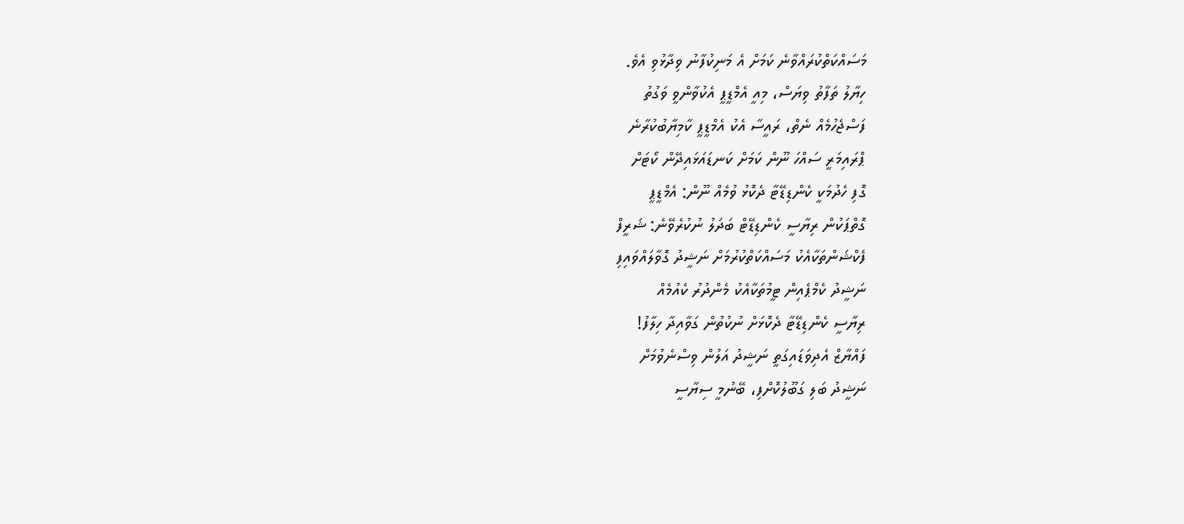މަސައްކަތްކުރައްވާނެ ކަމަށް އެ މަނިކުފާނު ވިދާޅުވި އެވެ.
ހިޔާލު ތަފާތު ވިޔަސް، މިއީ އެމްޑީޕީ އެކުވާންވީ ވަގުތު
ފަސްޖެހުމެއް ނެތް، ރައީސާ އެކު އެމްޑީޕީ ކާމިޔާބުކުރާނެ
ޕްރައިމަރީ ސައްހަ ނޫން ކަމަށް ކަނޑައަޅައިދޭން ކޯޓަށް
ގޮފި ހެދުމަކީ ކެންޑިޑޭޓާ ދެކޮޅު ވުމެއް ނޫން: އެމްޑީޕީ
ގޮތްޕަކުން ރިޔާސީ ކެންޑިޑޭޓް ބަދަލު ނުކުރެވޭނެ: ޝަރީފް
ފެކްޝަންތަކާއެކު މަސައްކަތްކުރުމަށް ނަޝީދު ގޮވާލައްވައިފި
ނަޝީދު ކެމްޕެއިން ޓީމުތަކާއެކު މެންދުރު ކެއުމެއް
ރިޔާސީ ކެންޑިޑޭޓާ ދެކޮޅަށް ނުކުތުން ގަވާއިދާ ހިލާފު!
ފައްޔާޒް އެދިވަޑައިގަތީ ނަޝީދު އަލުން ވިސްނެވުމަށް
ނަޝީދު ބަލި ގަބޫލުކޮށްފި، ބޭނުމީ ސިޔާސީ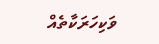ވަކިހަރަކާތެއް